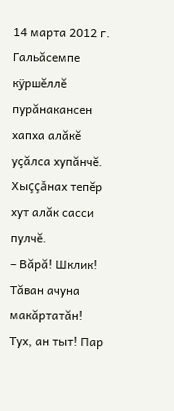14 марта 2012 г.
Гальăсемпе кÿршĕллĕ пурăнакансен хапха алăкĕ уçăлса хупăнчĕ. Хыççăнах тепĕр хут алăк сасси пулчĕ.
– Вăрă! Шклик! Тăван ачуна макăртатăн! Тух, ан тыт! Пар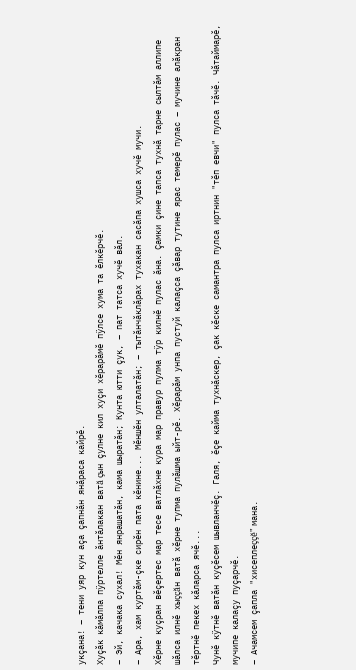укçана! – тени уяр кун аçа çапнăн янăраса кайрĕ.
Хуçăк кăмăлпа пÿртелле ăнтăлакан ватă çын çулне кил хуçи хĕрарăмĕ пÿлсе хума та ĕлкĕрчĕ.
– Эй, качака сухал! Мĕн янрашатăн, кама шыратăн; Кунта ютти çук, – пат татса хучĕ вăл.
– Ара, хам куртăм-çке сирĕн пата кĕнине... Мĕншĕн улталатăн; – тытăнчăклăрах тухакан сасăпа хушса хучĕ мучи.
Хĕрне куçран вĕçертес мар тесе ватлăхне кура мар правур пулма тÿр килнĕ пулас ăна. Çамки çине тапса тухнă тарне сылтăм аллипе шăлса илнĕ хыççăн ватă хĕрне тупма пулăшма ыйт-рĕ. Хĕрарăм унпа пустуй калаçса çăвар тутине ярас темерĕ пулас – мучине алăкран тĕртнĕ пекех кăларса ячĕ...
Чунĕ кÿтнĕ ватăн куçĕсем шывланчĕç. Галя, ĕçе кайма тухнăскер, çак кĕске самантра пулса иртнин "тĕп евчи" пулса тăчĕ. Чăтаймарĕ, мучипе калаçу пуçарчĕ.
– Ачамсем çапла "хисеплеççĕ" мана.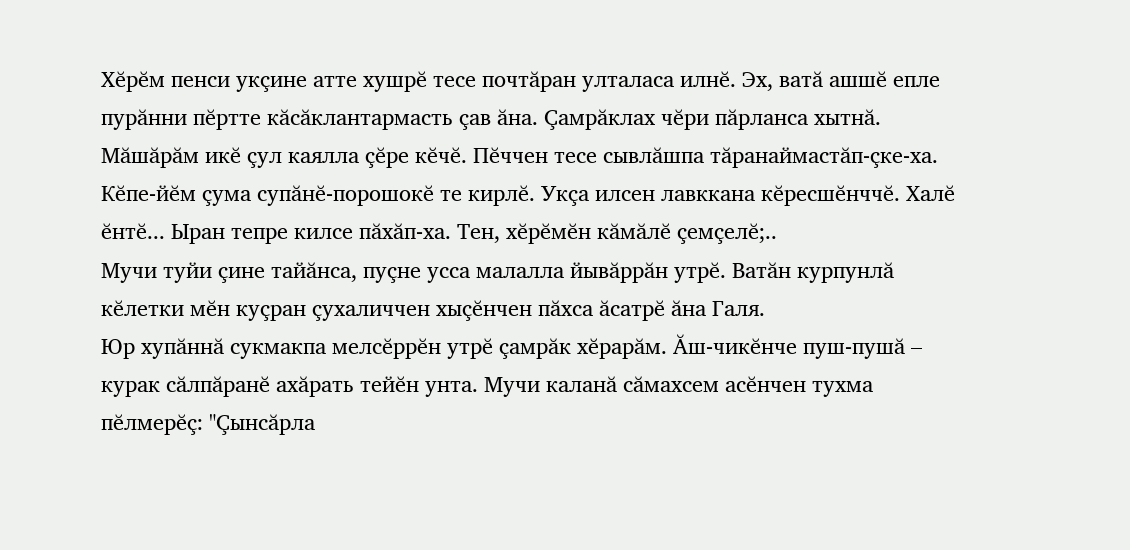Хĕрĕм пенси укçине атте хушрĕ тесе почтăран улталаса илнĕ. Эх, ватă ашшĕ епле пурăнни пĕртте кăсăклантармасть çав ăна. Çамрăклах чĕри пăрланса хытнă. Мăшăрăм икĕ çул каялла çĕре кĕчĕ. Пĕччен тесе сывлăшпа тăранаймастăп-çке-ха. Кĕпе-йĕм çума супăнĕ-порошокĕ те кирлĕ. Укçа илсен лавккана кĕресшĕнччĕ. Халĕ ĕнтĕ... Ыран тепре килсе пăхăп-ха. Тен, хĕрĕмĕн кăмăлĕ çемçелĕ;..
Мучи туйи çине тайăнса, пуçне усса малалла йывăррăн утрĕ. Ватăн курпунлă кĕлетки мĕн куçран çухаличчен хыçĕнчен пăхса ăсатрĕ ăна Галя.
Юр хупăннă сукмакпа мелсĕррĕн утрĕ çамрăк хĕрарăм. Ăш-чикĕнче пуш-пушă – курак сăлпăранĕ ахăрать тейĕн унта. Мучи каланă сăмахсем асĕнчен тухма пĕлмерĕç: "Çынсăрла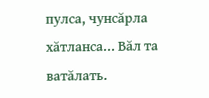пулса, чунсăрла хăтланса... Вăл та ватăлать.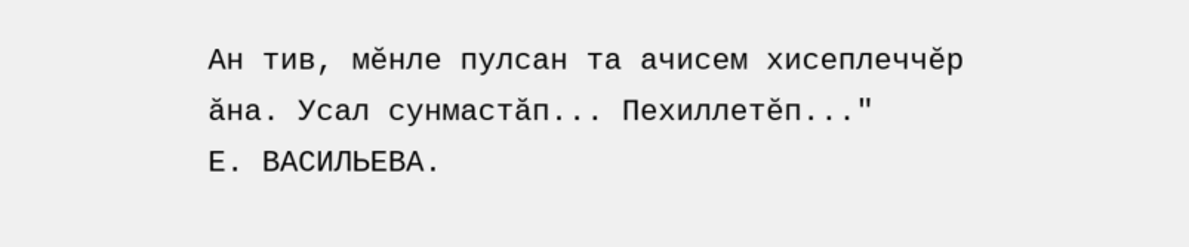Ан тив, мĕнле пулсан та ачисем хисеплеччĕр ăна. Усал сунмастăп... Пехиллетĕп..."
Е. ВАСИЛЬЕВА.